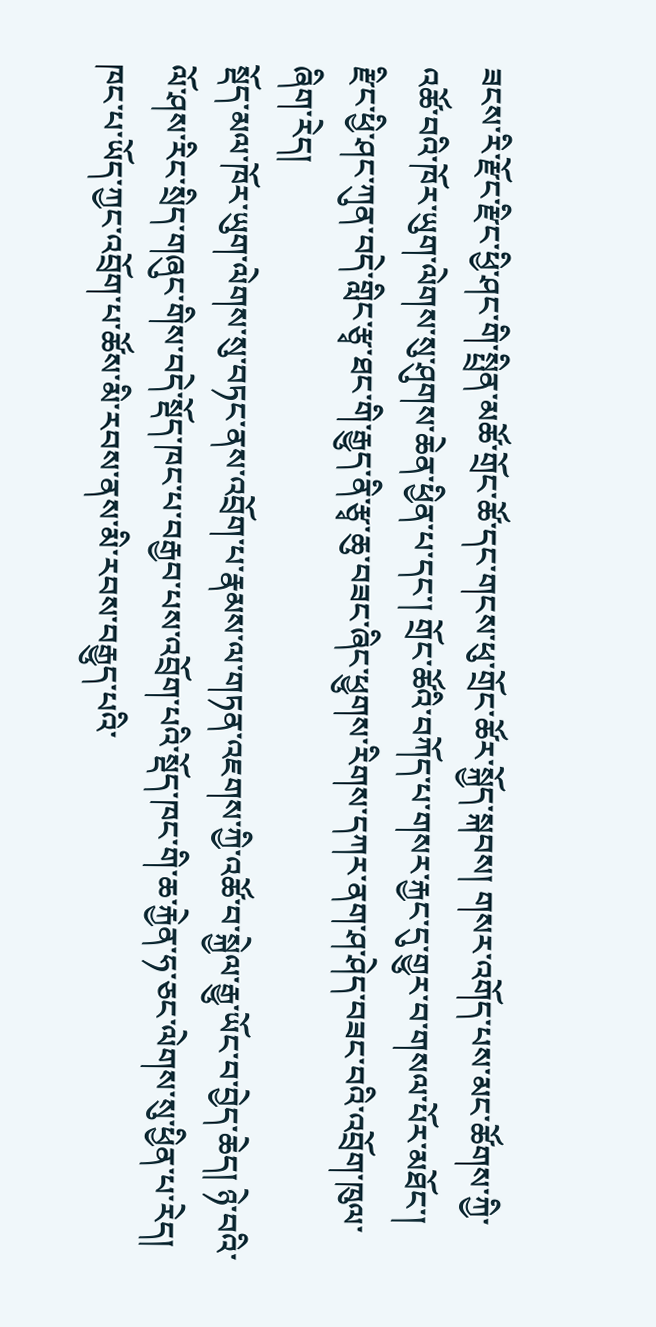ཟངས་རི་རྫོང་རྫིང་ཕྱི་ཤང་གི་སྤྲིན་མཚོ་གྲོང་ཚོ་དང་གངས་ཕུ་གྲོང་ཚོར་སྐྱོད་སྐབས། གསར་འགོད་པས་མང་ཚོགས་ཀྱི་འཚོ་བའི་ཁོར་ཡུག་ལེགས་སུ་ཤུགས་ཆེན་ཕྱིན་པ་དང་། གྲོང་ཚོའི་བཀོད་པ་གསར་རྐྱང་དུ་གྱུར་བ་གསལ་པོར་མཐོང་།
རྫིང་ཕྱི་ཤང་ཀུན་བདེ་གླིང་རྩྭ་ཐང་གི་རྒྱུད་ནི་རྩྭ་ཆུ་བཟང་ཞིང་ཕྱུགས་རིགས་དཀར་ནག་ཤ་ཤེད་བཟང་བའི་འབྲོག་ཁུལ་ཞིག་རེད།
སྡོད་མལ་ཁོར་ཡུག་ལེགས་སུ་བཏང་ནས་འབྲོག་པ་རྣམས་ལ་གཏན་འཇགས་ཀྱི་འཚོ་བ་སྐྱེལ་རྒྱུ་ཡོང་བ་བྱེད་ཆེད། ཉེ་བའི་ལོ་ཤས་རིང་སྲིད་གཞུང་གིས་བདེ་སྡོད་ཁང་པ་བརྒྱབ་པས་འབྲོག་པའི་སྡོད་ཁང་གི་ཆ་རྐྱེན་ཧ་ཅང་ལེགས་སུ་ཕྱིན་པ་རེད།
ཁང་པ་ཡོད་ཀྱང་འབྲོག་པ་ཚོས་མི་རབས་ནས་མི་རབས་བརྒྱུད་པའི་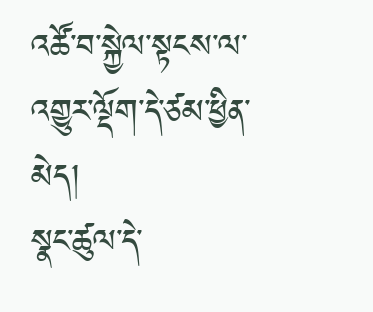འཚོ་བ་སྐྱེལ་སྟངས་ལ་འགྱུར་ལྡོག་དེ་ཙམ་ཕྱིན་མེད།
སྣང་ཚུལ་དེ་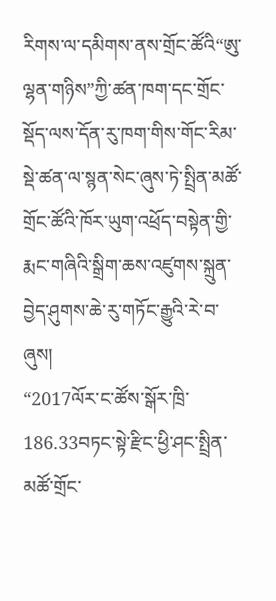རིགས་ལ་དམིགས་ནས་གྲོང་ཚོའི“ཨུ་ལྷན་གཉིས”ཀྱི་ཚན་ཁག་དང་གྲོང་སྡོད་ལས་དོན་རུ་ཁག་གིས་གོང་རིམ་སྡེ་ཚན་ལ་སྙན་སེང་ཞུས་ཏེ་སྤྲིན་མཚོ་གྲོང་ཚོའི་ཁོར་ཡུག་འཕྲོད་བསྟེན་གྱི་རྨང་གཞིའི་སྒྲིག་ཆས་འཛུགས་སྐྲུན་བྱེད་ཤུགས་ཆེ་རུ་གཏོང་རྒྱུའི་རེ་བ་ཞུས།
“2017ལོར་ང་ཚོས་སྒོར་ཁྲི་186.33བཏང་སྟེ་རྫིང་ཕྱི་ཤང་སྤྲིན་མཚོ་གྲོང་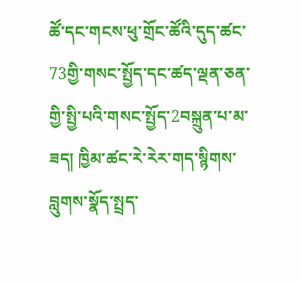ཚོ་དང་གངས་ཕུ་གྲོང་ཚོའི་དུད་ཚང་73གྱི་གསང་སྤྱོད་དང་ཚད་ལྡན་ཅན་གྱི་སྤྱི་པའི་གསང་སྤྱོད་2བསྐྲུན་པ་མ་ཟད། ཁྱིམ་ཚང་རེ་རེར་གད་སྙིགས་བླུགས་སྣོད་སྤྲད་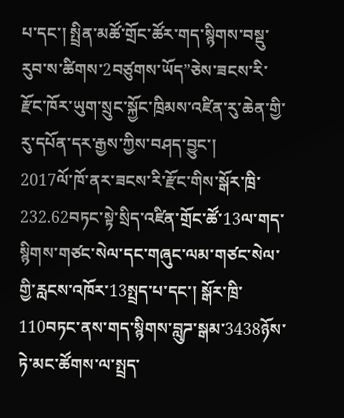པ་དང་། སྤྲིན་མཚོ་གྲོང་ཚོར་གད་སྙིགས་བསྡུ་རུབ་ས་ཚིགས་2བཙུགས་ཡོད”ཅེས་ཟངས་རི་རྫོང་ཁོར་ཡུག་སྲུང་སྐྱོང་ཁྲིམས་འཛིན་རུ་ཆེན་གྱི་རུ་དཔོན་དར་རྒྱས་ཀྱིས་བཤད་བྱུང་།
2017ལོ་ཁོ་ནར་ཟངས་རི་རྫོང་གིས་སྒོར་ཁྲི་232.62བཏང་སྟེ་སྲིད་འཛིན་གྲོང་ཚོ་13ལ་གད་སྙིགས་གཙང་སེལ་དང་གཞུང་ལམ་གཙང་སེལ་གྱི་རླངས་འཁོར་13སྤྲད་པ་དང་། སྒོར་ཁྲི་110བཏང་ནས་གད་སྙིགས་བླུཌ་སྒམ་3438ཉོས་ཏེ་མང་ཚོགས་ལ་སྤྲད་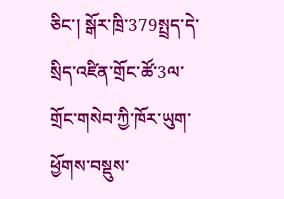ཅིང་། སྒོར་ཁྲི་379སྤྲད་དེ་སྲིད་འཛིན་གྲོང་ཚོ་3ལ་གྲོང་གསེབ་ཀྱི་ཁོར་ཡུག་ཕྱོགས་བསྡུས་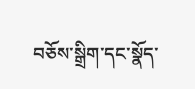བཅོས་སྒྲིག་དང་སྣོད་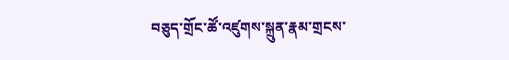བཅུད་གྲོང་ཚོ་འཛུགས་སྐྲུན་རྣམ་གྲངས་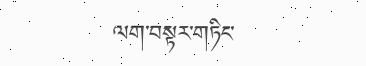ལག་བསྟར་གཏིང་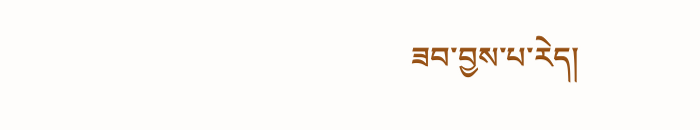ཟབ་བྱས་པ་རེད།